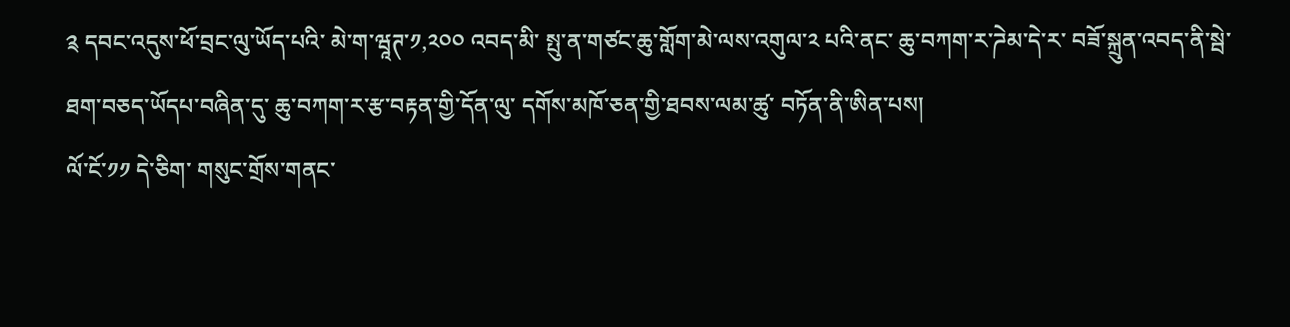༉ དབང་འདུས་ཕོ་བྲང་ལུ་ཡོད་པའི་ མེ་ག་ཝཱཊ་༡,༢༠༠ འབད་མི་ སྤུ་ན་གཙང་ཆུ་གློག་མེ་ལས་འགུལ་༢ པའི་ནང་ ཆུ་བཀག་ར་ཌེམ་དེ་ར་ བཟོ་སྐྲུན་འབད་ནི་སྦེ་ ཐག་བཅད་ཡོདཔ་བཞིན་དུ་ ཆུ་བཀག་ར་རྩ་བརྟན་གྱི་དོན་ལུ་ དགོས་མཁོ་ཅན་གྱི་ཐབས་ལམ་ཚུ་ བཏོན་ནི་ཨིན་པས།
ལོ་ངོ་༡༡ དེ་ཅིག་ གསུང་གྲོས་གནང་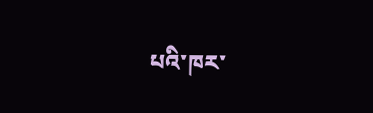པའི་ཁར་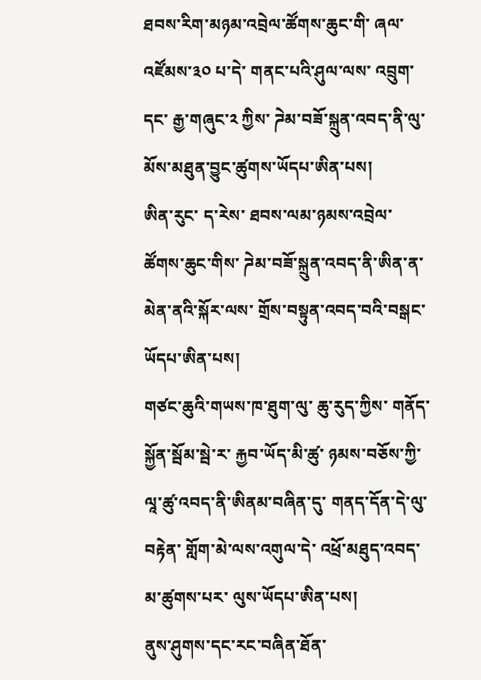ཐབས་རིག་མཉམ་འབྲེལ་ཚོགས་ཆུང་གི་ ཞལ་འཛོམས་༣༠ པ་དེ་ གནང་པའི་ཤུལ་ལས་ འབྲུག་དང་ རྒྱ་གཞུང་༢ ཀྱིས་ ཌེམ་བཟོ་སྐྲུན་འབད་ནི་ལུ་ མོས་མཐུན་བྱུང་ཚུགས་ཡོདཔ་ཨིན་པས།
ཨིན་རུང་ ད་རེས་ ཐབས་ལམ་ཉམས་འབྲེལ་ཚོགས་ཆུང་གིས་ ཌེམ་བཟོ་སྐྲུན་འབད་ནི་ཨིན་ན་མེན་ནའི་སྐོར་ལས་ གྲོས་བསྟུན་འབད་བའི་བསྒང་ཡོདཔ་ཨིན་པས།
གཙང་ཆུའི་གཡས་ཁ་ཐུག་ལུ་ ཆུ་རུད་ཀྱིས་ གནོད་སྐྱོན་སྦོམ་སྦེ་ར་ རྐྱབ་ཡོད་མི་ཚུ་ ཉམས་བཅོས་ཀྱི་ལཱ་ཚུ་འབད་ནི་ཨིནམ་བཞིན་དུ་ གནད་དོན་དེ་ལུ་བརྟེན་ གློག་མེ་ལས་འགུལ་དེ་ འཕྲོ་མཐུད་འབད་མ་ཚུགས་པར་ ལུས་ཡོདཔ་ཨིན་པས།
ནུས་ཤུགས་དང་རང་བཞིན་ཐོན་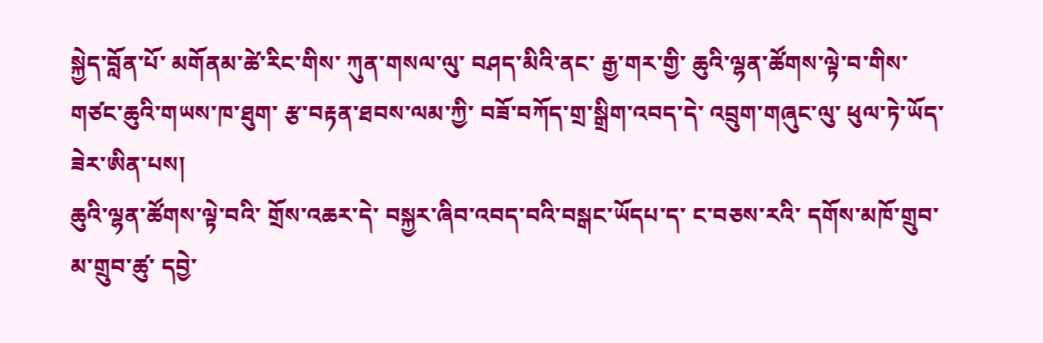སྐྱེད་བློན་པོ་ མགོནམ་ཚེ་རིང་གིས་ ཀུན་གསལ་ལུ་ བཤད་མིའི་ནང་ རྒྱ་གར་གྱི་ ཆུའི་ལྷན་ཚོགས་ལྟེ་བ་གིས་ གཙང་ཆུའི་གཡས་ཁ་ཐུག་ རྩ་བརྟན་ཐབས་ལམ་ཀྱི་ བཟོ་བཀོད་གྲ་སྒྲིག་འབད་དེ་ འབྲུག་གཞུང་ལུ་ ཕུལ་ཏེ་ཡོད་ཟེར་ཨིན་པས།
ཆུའི་ལྷན་ཚོགས་ལྟེ་བའི་ གྲོས་འཆར་དེ་ བསྐྱར་ཞིབ་འབད་བའི་བསྒང་ཡོདཔ་ད་ ང་བཅས་རའི་ དགོས་མཁོ་གྲུབ་མ་གྲུབ་ཚུ་ དབྱེ་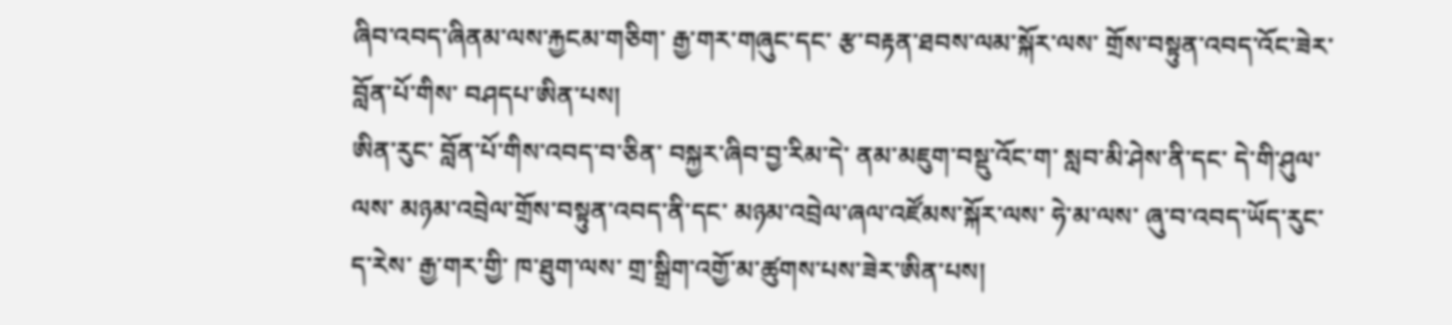ཞིབ་འབད་ཞིནམ་ལས་རྐྱངམ་གཅིག་ རྒྱ་གར་གཞུང་དང་ རྩ་བརྟན་ཐབས་ལམ་སྐོར་ལས་ གྲོས་བསྟུན་འབད་འོང་ཟེར་ བློན་པོ་གིས་ བཤདཔ་ཨིན་པས།
ཨིན་རུང་ བློན་པོ་གིས་འབད་བ་ཅིན་ བསྐྱར་ཞིབ་བྱ་རིམ་དེ་ ནམ་མཇུག་བསྡུ་འོང་ག་ སླབ་མི་ཤེས་ནི་དང་ དེ་གི་ཤུལ་ལས་ མཉམ་འབྲེལ་གྲོས་བསྟུན་འབད་ནི་དང་ མཉམ་འབྲེལ་ཞལ་འཛོམས་སྐོར་ལས་ ཧེ་མ་ལས་ ཞུ་བ་འབད་ཡོད་རུང་ ད་རེས་ རྒྱ་གར་གྱི་ ཁ་ཐུག་ལས་ གྲ་སྒྲིག་འགྱོ་མ་ཚུགས་པས་ཟེར་ཨིན་པས།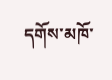དགོས་མཁོ་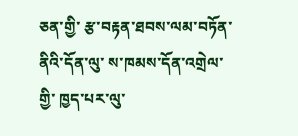ཅན་གྱི་ རྩ་བརྟན་ཐབས་ལམ་བཏོན་ནིའི་དོན་ལུ་ ས་ཁམས་དོན་འགྲེལ་གྱི་ ཁྱད་པར་ལུ་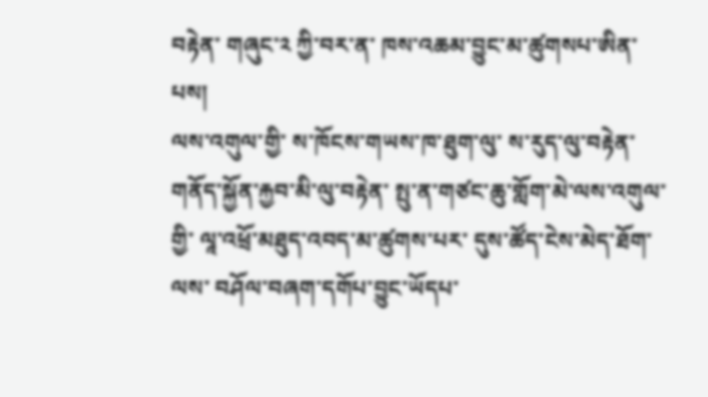བརྟེན་ གཞུང་༢ ཀྱི་བར་ན་ ཁས་འཆམ་བྱུང་མ་ཚུགསཔ་ཨིན་པས།
ལས་འགུལ་གྱི་ ས་ཁོངས་གཡས་ཁ་ཐུག་ལུ་ ས་རུད་ལུ་བརྟེན་ གནོད་སྐྱོན་རྐྱབ་མི་ལུ་བརྟེན་ སྤུ་ན་གཙང་ཆུ་གློག་མེ་ལས་འགུལ་གྱི་ ལཱ་འཕྲོ་མཐུད་འབད་མ་ཚུགས་པར་ དུས་ཚོད་ངེས་མེད་ཐོག་ལས་ བཤོལ་བཞག་དགོཔ་བྱུང་ཡོདཔ་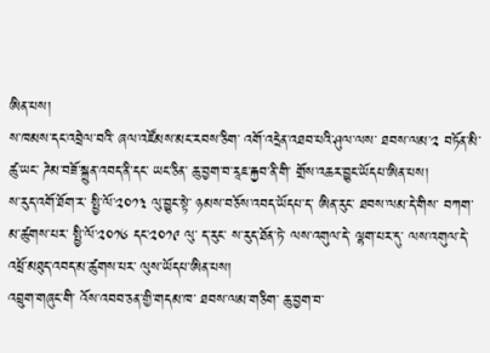ཨིན་པས།
ས་ཁམས་དང་འབྲེལ་བའི་ ཞལ་འཛོམས་མང་རབས་ཅིག་ འགོ་འདྲེན་འཐབ་པའི་ཤུལ་ལས་ ཐབས་ལམ་༢ བཏོན་མི་ཚུ་ཡང་ ཌེམ་བཟོ་སྐྲུན་འབད་ནི་དང་ ཡང་ཅིན་ ཆུ་བྱག་བ་རཱཇ་རྐྱབ་ནི་གི་ གྲོས་འཆར་བྱུང་ཡོདཔ་ཨིན་པས།
ས་རུད་འགོ་ཐོག་ར་ སྤྱི་ལོ་༢༠༡༣ ལུ་བྱུང་སྟེ་ ཉམས་བཅོས་འབད་ཡོདཔ་ད་ ཨིན་རུང་ ཐབས་ལམ་དེ་གིས་ བཀག་མ་ཚུགས་པར་ སྤྱི་ལོ་༢༠༡༦ དང་༢༠༡༩ ལུ་ ད་རུང་ ས་རུད་ཐོན་ཏེ་ ལས་འགུལ་དེ་ ལྷག་པར་དུ་ ལས་འགུལ་དེ་ འཕྲོ་མཐུད་འབད་མ་ཚུགས་པར་ ལུས་ཡོདཔ་ཨིན་པས།
འབྲུག་གཞུང་གི་ འོས་འབབ་ཅན་གྱི་གདམ་ཁ་ ཐབས་ལམ་གཅིག་ ཆུ་བྱག་བ་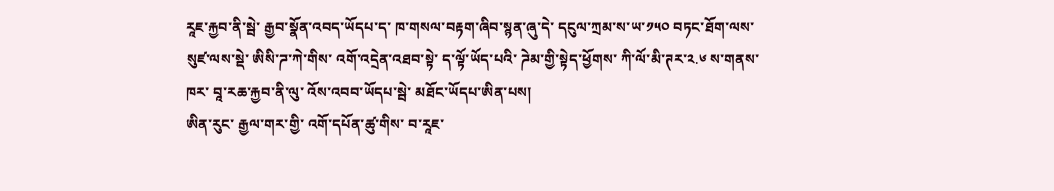རཱཇ་རྐྱབ་ནི་སྦེ་ རྒྱབ་སྣོན་འབད་ཡོདཔ་ད་ ཁ་གསལ་བརྟག་ཞིབ་སྙན་ཞུ་དེ་ དངུལ་ཀྲམ་ས་ཡ་༡༥༠ བཏང་ཐོག་ལས་ སུཛ་ལས་སྡེ་ ཨིསི་ཌ་ཀེ་གིས་ འགོ་འདྲེན་འཐབ་སྟེ་ ད་ལྟོ་ཡོད་པའི་ ཌེམ་གྱི་སྟེད་ཕྱོགས་ ཀི་ལོ་མི་ཊར་༢.༦ ས་གནས་ཁར་ བཱ་རཆ་རྐྱབ་ནི་ལུ་ འོས་འབབ་ཡོདཔ་སྦེ་ མཐོང་ཡོདཔ་ཨིན་པས།
ཨིན་རུང་ རྒྱལ་གར་གྱི་ འགོ་དཔོན་ཚུ་གིས་ བ་རཱཇ་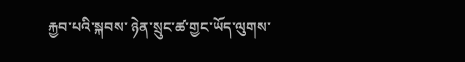རྐྱབ་པའི་སྐབས་ ཉེན་སྲུང་ཚ་གྱང་ཡོད་ལུགས་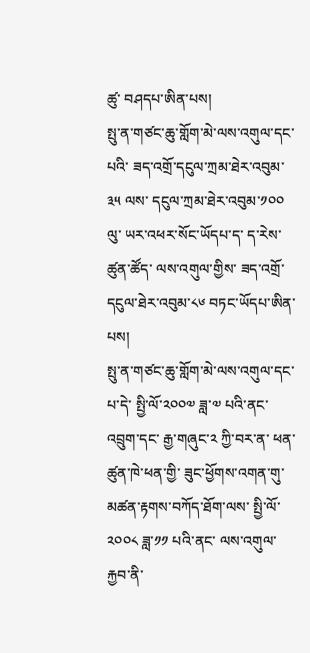ཚུ་ བཤདཔ་ཨིན་པས།
སྤུ་ན་གཙང་ཆུ་གློག་མེ་ལས་འགུལ་དང་པའི་ ཟད་འགྲོ་དངུལ་ཀྲམ་ཐེར་འབུམ་༣༥ ལས་ དངུལ་ཀྲམ་ཐེར་འབུམ་༡༠༠ ལུ་ ཡར་འཕར་སོང་ཡོདཔ་ད་ ད་རེས་ཚུན་ཚོད་ ལས་འགུལ་གྱིས་ ཟད་འགྲོ་དངུལ་ཐེར་འབུམ་༨༦ བཏང་ཡོདཔ་ཨིན་པས།
སྤུ་ན་གཙང་ཆུ་གློག་མེ་ལས་འགུལ་དང་པ་དེ་ སྤྱི་ལོ་༢༠༠༧ ཟླ་༧ པའི་ནང་ འབྲུག་དང་ རྒྱ་གཞུང་༢ ཀྱི་བར་ན་ ཕན་ཚུན་ཁེ་ཕན་གྱི་ ཟུང་ཕྱོགས་འགན་གུ་ མཚན་རྟགས་བཀོད་ཐོག་ལས་ སྤྱི་ལོ་༢༠༠༨ ཟླ་༡༡ པའི་ནང་ ལས་འགུལ་རྐྱབ་ནི་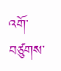འགོ་བཙུགས་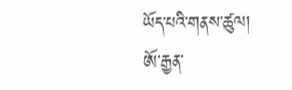ཡོད་པའི་གནས་ཚུལ།
ཨོ་རྒྱན་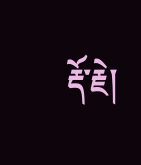རྡོ་རྗེ།